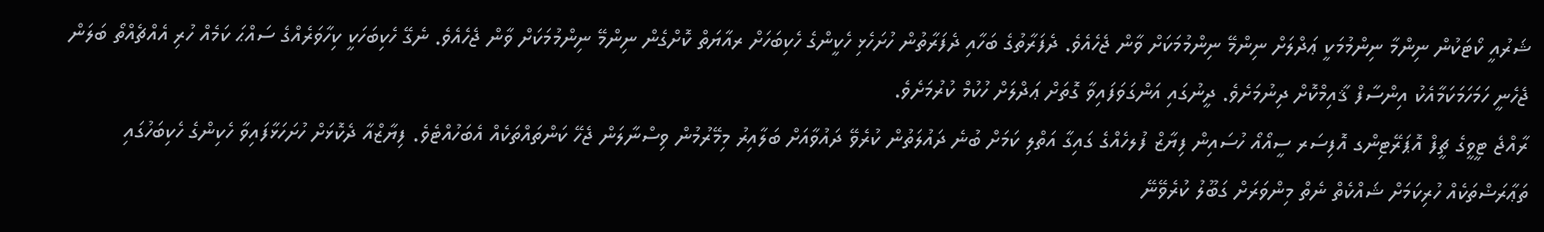ޝަރުއީ ކޯޓަކުން ނިންމާ ނިންމުމަކީ ޢަދްލަށް ނިންމޭ ނިންމުމަކަށް ވާން ޖެހެއެވެ. ދެފަރާތުގެ ބަހާއި ދެފަރާތުން ހުށަހެޅި ހެކީންގެ ހެކިބަހަށް ރއާޔަތް ކޮށްގެން ނިންމޭ ނިންމުމަކަށް ވާން ޖެހެއެވެ. ނެގޭ ހެކިބަހަކީ ކިހާވަރެއްގެ ސައްޙަ ކަމެއް ހުރި އެއްޗެއްތޯ ބަލަން ޖެހެނީ ހަމަހަމަކަމާއެކު އިންސާފް ޤާއިމްކޮށް ދިނުމަށެވެ. ދީނުގައި އަންގަވަފައިވާ ގޮތަށް ޢަދްލަށް ހުކުމް ކުރުމަށެވެ.
ރާއްޖެ ޓީވީގެ ޗީފް އޮޕަރޭޓިންގ އޮފިސަރ ސީއޯއޯ ހުސައިން ފިޔާޒް ފުލހެއްގެ ގައިގާ އަތްލި ކަމަށް ބުނެ ދައުލަތުން ކުރެވޭ ދައުވާއަށް ބަލާއިރު މިމޭރުމުން ވިސްނާލަން ޖެހޭ ކަންތައްތަކެއް އެބަހުއްޓެވެ. ފިޔާޒްއާ ދެކޮޅަށް ހުށަހަޅާފައިވާ ހެކިންގެ ހެކިބަހުގައި ތަޢާރަޟްތަކެއް ހުރިކަމަށް ޝައްކެތް ނެތް މިންވަރަށް ގަބޫލު ކުރެވޭނޭ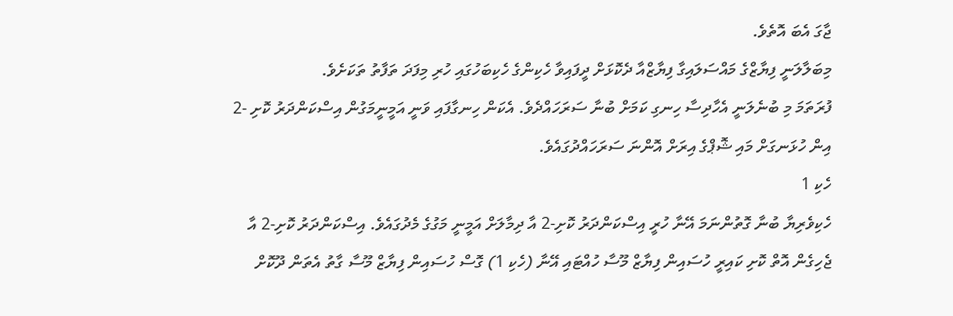ޖާގަ އެބަ އޮތެވެ.
މިބަލާލަނީ ފިޔާޒްގެ މައްސަލައިގާ ފިޔާޒްއާ ދެކޮޅަށް ދީފައިވާ ހެކިންގެ ހެކިބަހުގައި ހުރި މިފަދަ ތަފާތު ތަކަށެވެ.
ފުރަތަމަ މި ބުނެލަނީ އެހާދިސާ ހިނގި ކަމަށް ބުނާ ސަރަހައްދެވެ. އެކަން ހިނގާފައި ވަނީ އަމީނީމަގުން އިސްކަންދަރު ކޮށި -2 އިން ހުޅަނގަށް މައި ޝޮޕްގެ އިރަށް އޮންނަ ސަރަހައްދުގައެވެ.
ހެކި 1
ހެކިވެރިޔާ ބުނާ ގޮތުންނަމަ އޭނާ ހުރީ އިސްކަންދަރު ކޮށި-2 އާ ދިމާލަށް އަމީނީ މަގުގެ މެދުގައެވެ. އިސްކަންދަރު ކޮށި-2 އާ ޖެހިގެން އޮތް ކޮށި ކައިރީ ހުސައިން ފިޔާޒް މޫސާ ހުއްޓައި އޭނާ (ހެކި 1) ގޮސް ހުސައިން ފިޔާޒް މޫސާ ގާތު އެތަން ދޫކޮށް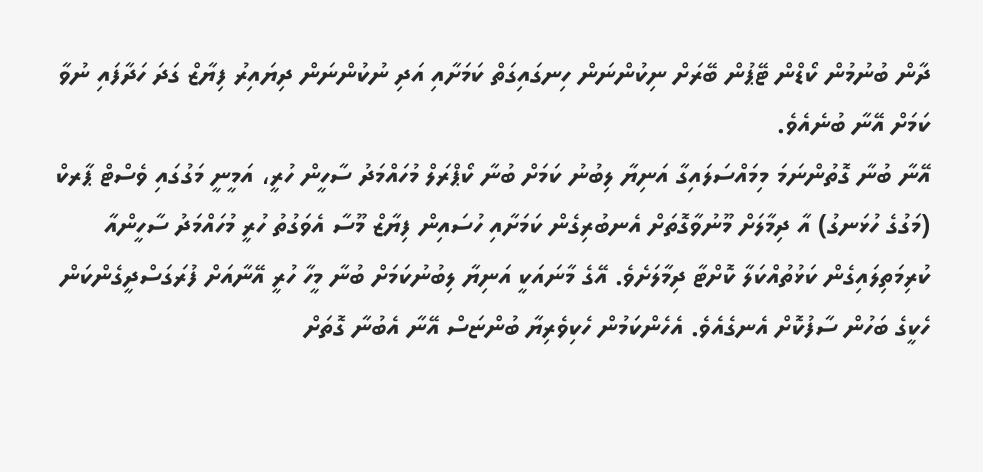ދާން ބުނުމުން ކޯޑްން ޓޭޕުން ބޭރަށް ނިކުންނަން ހިނގައިގަތް ކަމަށާއި އަދި ނުކުންނަން ދިޔައިރު ފިޔާޒް ގަދަ ހަދާފައި ނުވާ ކަމަށް އޭނާ ބުނެއެވެ.
އޭނާ ބުނާ ގޮތުންނަމަ މިމައްސަލައިގާ އަނިޔާ ލިބުނު ކަމަށް ބުނާ ކޯޕްރަލް މުހައްމަދު ސާހީން ހުރީ، އަމީނީ މަގުގައި ވެސްޓް ޕާރކް (މަގުގެ ހުޅަނގު) އާ ދިމާލަށް މޫނުވާގޮތަށް އެނބުރިގެން ކަމަށާއި ހުސައިން ފިޔާޒް މޫސާ އެވަގުތު ހުރީ މުހައްމަދު ސާހީންއާ ކުރިމަތިލައިގެން ކަޅުތުއްކަލާ ކޮށްޓާ ދިމާލަށެވެ. އޭގެ މާނައަކީ އަނިޔާ ލިބުނުކަމަށް ބުނާ މީހާ ހުރީ އޭނާއަށް ފުރަގަސްދީގެންކަން ހެކީގެ ބަހުން ސާފުކޮށް އެނގެއެވެ. އެހެންކަމުން ހެކިވެރިޔާ ބުންޏަސް އޭނާ އެބުނާ ގޮތަށް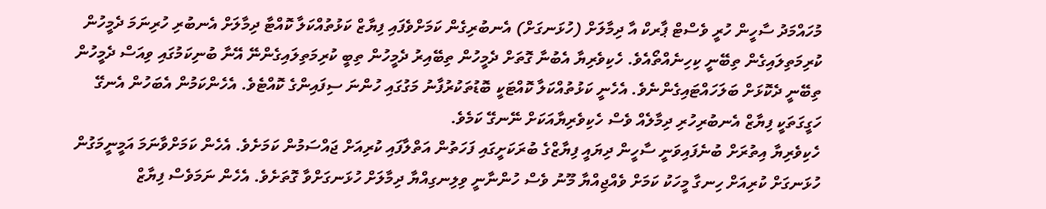މުހައްމަދު ސާހީން ހުރީ ވެސްޓް ޕާރކް އާ ދިމާލަށް (ހުޅަނގަށް) އެނބުރިގެން ކަމަށްވެފައި ފިޔާޒް ކަޅުތުއްކަލާ ކޮއްޓާ ދިމާލަށް އެނބުރި ހުރިނަމަ ދެމީހުން ކުރިމަތިލައިގެން ތިބޭނީ ކިހިނެއްތޯއެވެ. ހެކިވެރިޔާ އެބުނާ ގޮތަށް ދެމީހުން ތިބޭއިރު ދެމީހުން ތިބީ ކުރިމަތިލައިގެންނޭ އޭނާ ބުނިކަމުގައި ވިއަސް ދެމީހުން ތިބޭނީ ދެކޮޅަށް ބަލަހައްޓައިގެންނެވެ. އެހެނީ ކަޅުތުއްކަލާ ކޮއްޓަކީ ބޮޑުތަކުރުފާނު މަގުގައި ހުންނަ ސިފައިންގެ ކޮއްޓެވެ. އެހެންކަމުން އެބަހުން އެނގޭ ހަގީގަތަކީ ފިޔާޒް އެނބުރިހުރި ދިމާލެއް ވެސް ހެކިވެރިޔާއަކަށް ނޭނގޭ ކަމެވެ.
ހެކިވެރިޔާ އިތުރަށް ބުނެފައިވަނީ ސާހީން ދިޔައީ ފިޔާޒްގެ ބުރަކަށީގައި ފަހަތުން އަތްލާފައި ކުރިއަށް ޖައްސަމުން ކަމަށެވެ. އެހެން ކަމަށްވާނަމަ އަމީނީމަގުން ހުޅަނގަށް ކުރިއަށް ހިނގާ މީހަކު ކަމަށް ވެއްޖިއްޔާ މޫނު ވެސް ހުންނާނީ ވިލިނގިއްޔާ ދިމާލަށް ހުޅަނގަށްވާ ގޮތަށެވެ. އެހެން ނަމަވެސް ފިޔާޒް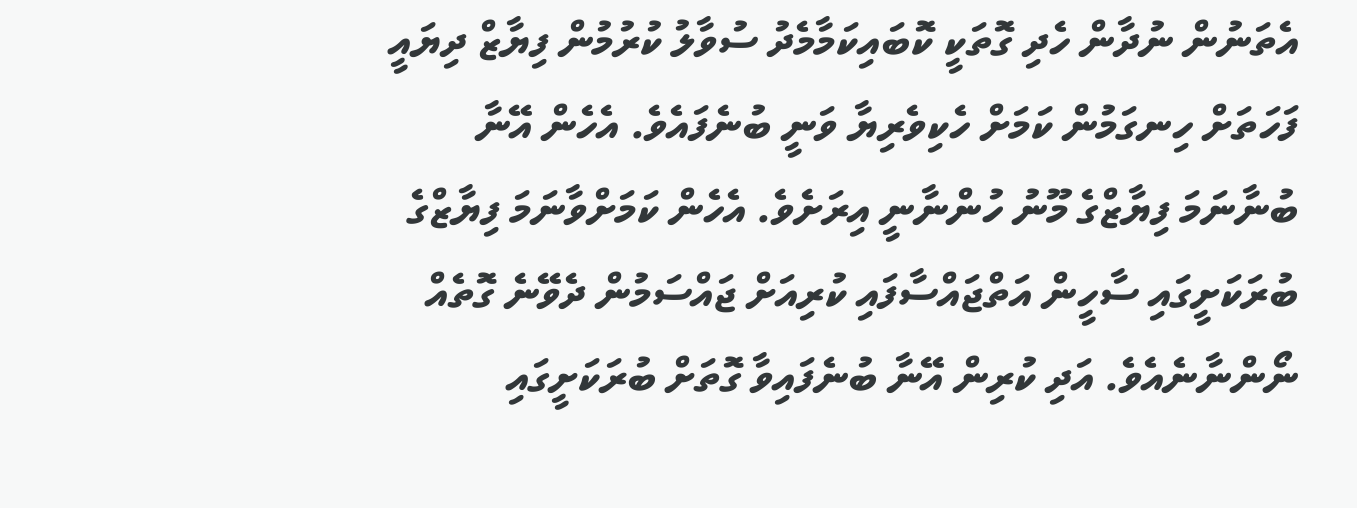އެތަނުން ނުދާން ހެދި ގޮތަކީ ކޮބައިކަމާމެދު ސުވާލު ކުރުމުން ފިޔާޒް ދިޔައީ ފަހަތަށް ހިނގަމުން ކަމަށް ހެކިވެރިޔާ ވަނީ ބުނެފައެވެ. އެހެން އޭނާ ބުނާނަމަ ފިޔާޒްގެ މޫނު ހުންނާނީ އިރަށެވެ. އެހެން ކަމަށްވާނަމަ ފިޔާޒްގެ ބުރަކަށީގައި ސާހީން އަތްޖައްސާފައި ކުރިއަށް ޖައްސަމުން ދެވޭނެ ގޮތެއް ނޯންނާނެއެވެ. އަދި ކުރިން އޭނާ ބުނެފައިވާ ގޮތަށް ބުރަކަށީގައި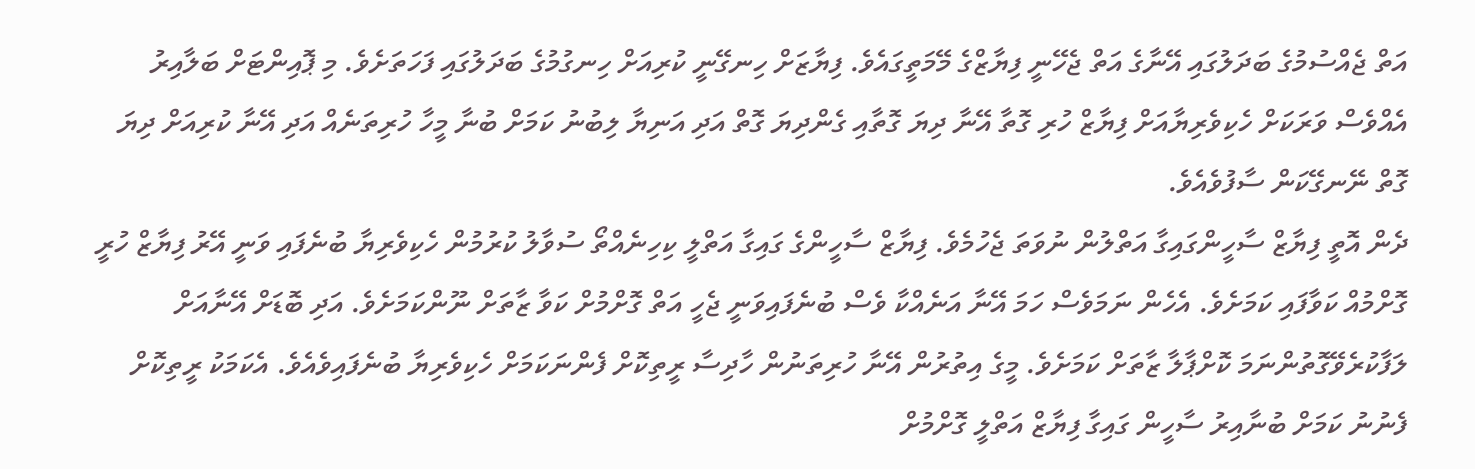އަތް ޖެއްސުމުގެ ބަދަލުގައި އޭނާގެ އަތް ޖެހޭނީ ފިޔާޒްގެ މޭމަތީގައެވެ. ފިޔާޒަށް ހިނގޭނީ ކުރިއަށް ހިނގުމުގެ ބަދަލުގައި ފަހަތަށެވެ. މި ޕޮއިންޓަށް ބަލާއިރު އެއްވެސް ވަރަކަށް ހެކިވެރިޔާއަށް ފިޔާޒް ހުރި ގޮތާ އޭނާ ދިޔަ ގޮތާއި ގެންދިޔަ ގޮތް އަދި އަނިޔާ ލިބުނު ކަމަށް ބުނާ މީހާ ހުރިތަނެއް އަދި އޭނާ ކުރިއަށް ދިޔަ ގޮތް ނޭނގޭކަން ސާފުވެއެވެ.
ދެން އޮތީ ފިޔާޒް ސާހީންގައިގާ އަތްލުން ނުވަތަ ޖެހުމެވެ. ފިޔާޒް ސާހީންގެ ގައިގާ އަތްލީ ކިހިނެއްތޯ ސުވާލު ކުރުމުން ހެކިވެރިޔާ ބުނެފައި ވަނީ އޭރު ފިޔާޒް ހުރީ ގޮށްމުއް ކަވާފައި ކަމަށެވެ. އެހެން ނަމަވެސް ހަމަ އޭނާ އަނެއްކާ ވެސް ބުނެފައިވަނީ ޖެހީ އަތް ގޮށްމުށް ކަވާ ޒާތަށް ނޫންކަމަށެވެ. އަދި ބޮޑަށް އޭނާއަށް ލަފާކުރެވޭގޮތުންނަމަ ކޮށްޕާލާ ޒާތަށް ކަމަށެވެ. މީގެ އިތުރުން އޭނާ ހުރިތަނުން ހާދިސާ ރީތިކޮށް ފެންނަކަމަށް ހެކިވެރިޔާ ބުނެފައިވެއެވެ. އެކަމަކު ރީތިކޮށް ފެނުނު ކަމަށް ބުނާއިރު ސާހީން ގައިގާ ފިޔާޒް އަތްލީ ގޮށްމުށް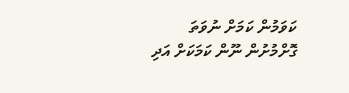ކަވަމުން ކަމަށް ނުވަތަ ގޮށްމުށުން ނޫން ކަމަކަށް އަދި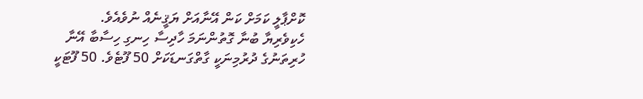ކޮށްޕާލީ ކަމަށް ކަން އޭނާއަށް ޔަޤީނެއް ނުވެއެވެ.
ހެކިވެރިޔާ ބުނާ ގޮތުންނަމަ ހާދިސާ ހިނގި ހިސާބާ އޭނާ ހުރިތަނުގެ ދުރުމިނަކީ ގާތްގަނޑަކަށް 50 ފޫޓެވެ. 50 ފޫޓަކީ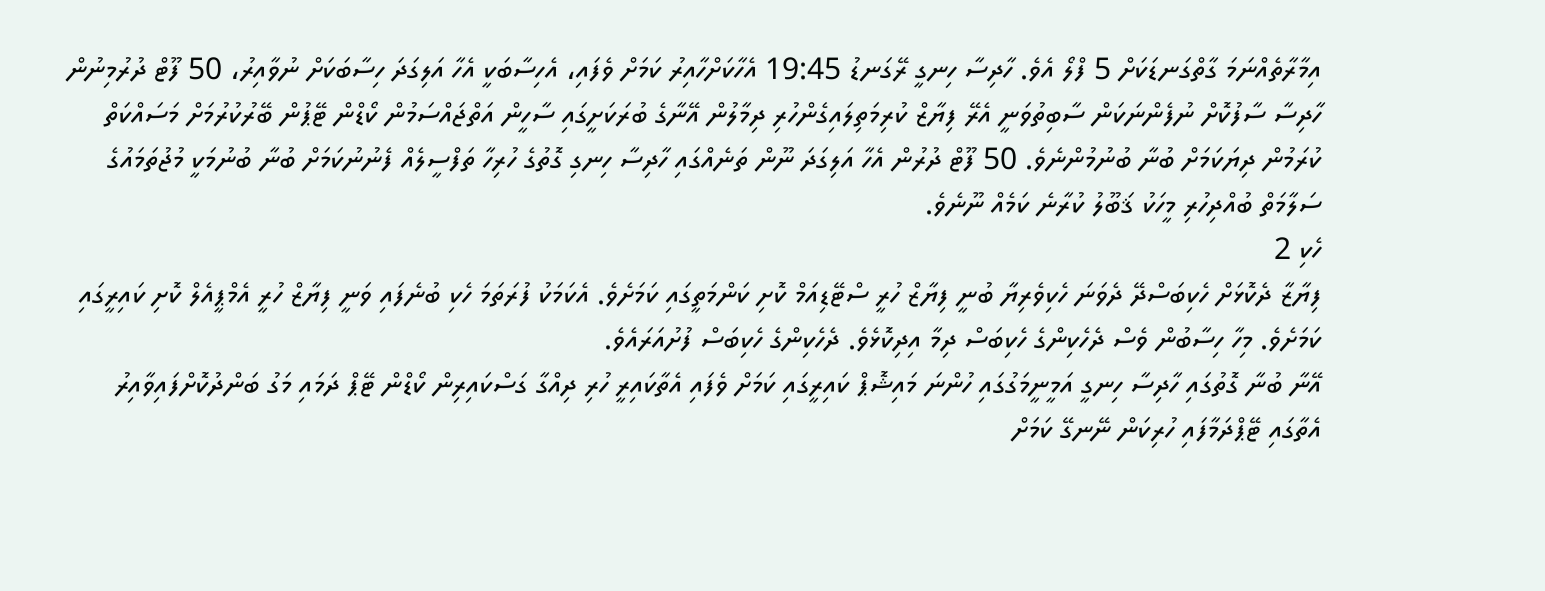އިމާރާތެއްނަމަ ގާތްގަނޑަކަށް 5 ފްލޯ އެވެ. ހާދިސާ ހިނގީ ރޭގަނޑު 19:45 އެހާކަށްހާއިރު ކަމަށް ވެފައި، އެހިސާބަކީ އެހާ އަލިގަދަ ހިސާބަކަށް ނުވާއިރު، 50 ފޫޓް ދުރުމިނުން ހާދިސާ ސާފުކޮށް ނުފެންނަކަން ސާބިތުވަނީ އެރޭ ފިޔާޒް ކުރިމަތިލައިގެންހުރި ދިމާލުން އޭނާގެ ބުރަކަށީގައި ސާހީން އަތްޖައްސަމުން ކޯޑްން ޓޭޕުން ބޭރުކުރުމަށް މަސައްކަތް ކުރަމުން ދިޔަކަމަށް ބުނާ ބުނުމުންނެވެ. 50 ފޫޓް ދުރުން އެހާ އަލިގަދަ ނޫން ތަނެއްގައި ހާދިސާ ހިނގި ގޮތުގެ ހުރިހާ ތަފްސީލެއް ފެނުނުކަމަށް ބުނާ ބުނުމަކީ މުޖުތަމައުގެ ސަލާމަތް ބުއްދިހުރި މީހަކު ޤަބޫލު ކުރާނެ ކަމެއް ނޫނެވެ.
ހެކި 2
ފިޔާޒާ ދެކޮޅަށް ހެކިބަސްދޭ ދެވަނަ ހެކިވެރިޔާ ބުނީ ފިޔާޒް ހުރީ ސްޓޭޑިއަމް ކޮށި ކަންމަތީގައި ކަމަށެވެ. އެކަމަކު ފުރަތަމަ ހެކި ބުނެފައި ވަނީ ފިޔާޒް ހުރީ އެމްޕީއެލް ކޮށި ކައިރީގައި ކަމަށެވެ. މިހާ ހިސާބުން ވެސް ދެހެކިންގެ ހެކިބަސް ދިމާ އިދިކޮޅެވެ. ދެހެކިންގެ ހެކިބަސް ފުށުއަރައެވެ.
އޭނާ ބުނާ ގޮތުގައި ހާދިސާ ހިނގީ އަމީނީމަގުގައި ހުންނަ މައިޝޮޕް ކައިރީގައި ކަމަށް ވެފައި އެތާކައިރީ ހުރި ދިއްގާ ގަސްކައިރިން ކޯޑްން ޓޭޕް ދަމައި މަގު ބަންދުކޮށްފައިވާއިރު އެތާގައި ޓޭޕްދަމާފައި ހުރިކަން ނޭނގޭ ކަމަށް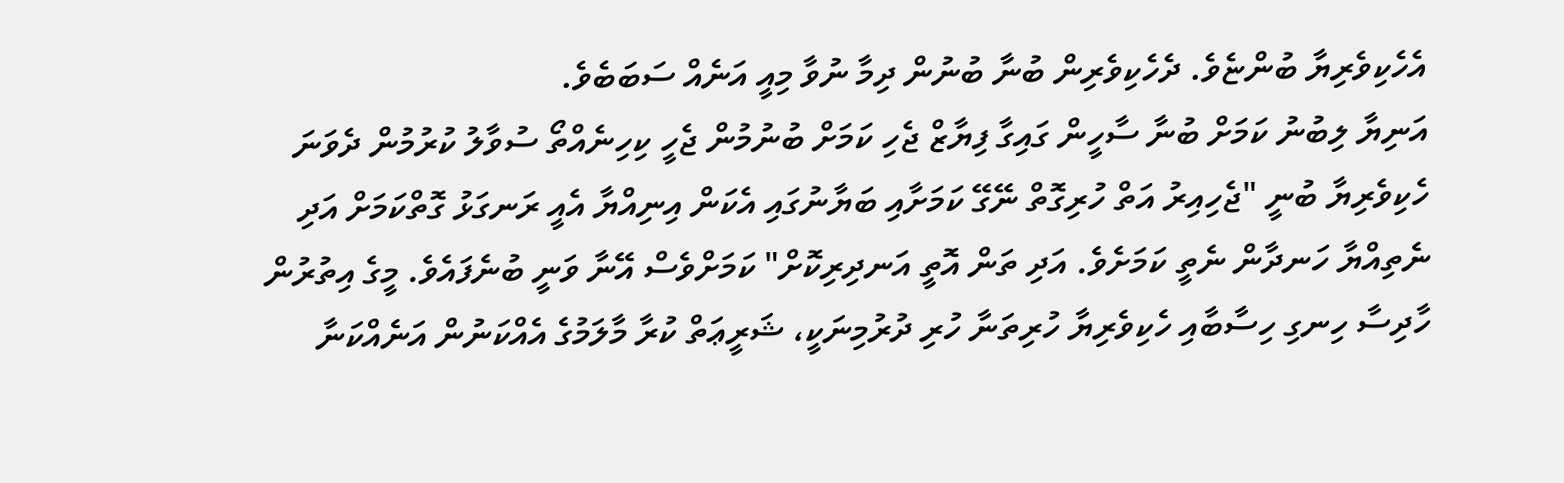އެހެކިވެރިޔާ ބުންޏެވެ. ދެހެކިވެރިން ބުނާ ބުނުން ދިމާ ނުވާ މިއީ އަނެއް ސަބަބެވެ.
އަނިޔާ ލިބުނު ކަމަށް ބުނާ ސާހީން ގައިގާ ފިޔާޒް ޖެހި ކަމަށް ބުނުމުން ޖެހީ ކިހިނެއްތޯ ސުވާލު ކުރުމުން ދެވަނަ ހެކިވެރިޔާ ބުނީ "ޖެހިއިރު އަތް ހުރިގޮތް ނޭގޭ ކަމަށާއި ބަޔާނުގައި އެކަން އިނިއްޔާ އެއީ ރަނގަޅު ގޮތްކަމަށް އަދި ނެތިއްޔާ ހަނދާން ނެތީ ކަމަށެވެ. އަދި ތަން އޮތީ އަނދިރިކޮށް" ކަމަށްވެސް އޭނާ ވަނީ ބުނެފައެވެ. މީގެ އިތުރުން ހާދިސާ ހިނގި ހިސާބާއި ހެކިވެރިޔާ ހުރިތަނާ ހުރި ދުރުމިނަކީ، ޝަރީޢަތް ކުރާ މާލަމުގެ އެއްކަނުން އަނެއްކަނާ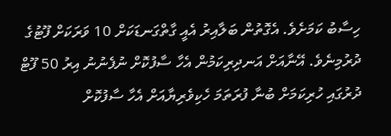ހިސާބު ކަމަށެވެ. އެގޮތުން ބަލާއިރު އެއީ ގާތްގަނޑަކަށް 10 ވަރަކަށް ފޫޓުގެ ދުރުމިނެވެ. އޭނާއަށް އަނދިރިކަމުން އެހާ ސާފުކޮށް ނުފެނުނު އިރު 50 ފޫޓް ދުރުގައި ހުރިކަމަށް ބުނާ ފުރަތަމަ ހެކިވެރިޔާއަށް އެހާ ސާފުކޮށް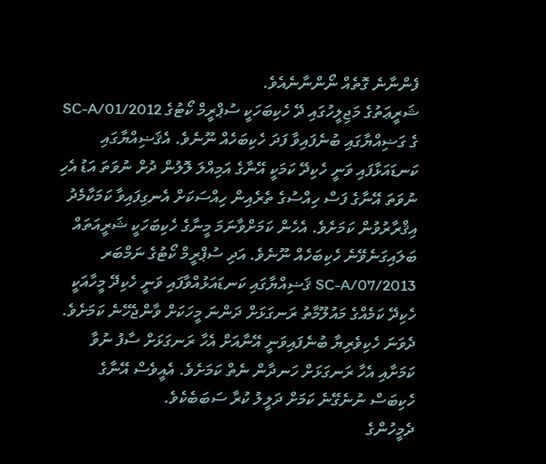ފެންނާނެ ގޮތެއް ނޯންނާނެއެވެ.
ޝަރީޢަތުގެ މަޖިލީހުގައި ދޭ ހެކިބަހަކީ ސުޕްރީމް ކޯޓުގެ 2012/SC-A/01 ގެ ގަޟިއްޔާގައި ބުނެފައިވާ ފަދަ ހެކިބަހެއް ނޫނެވެ. އެޤަޟިއްޔާގައި ކަނޑައަޅާފައި ވަނީ ހެކިދޭ ކަމަކީ އޭނާގެ އަމިއްލަ ލޮލުން ދުށް ނުވަތަ އަޑު އެހި ނުވަތަ އޭނާގެ ފަސް ހިއްސުގެ ތެރެއިން ހިއްސަކަށް އެނގިފައިވާ ކަމަކާމެދު އިޤްރާރުވުން ކަމަށެވެ. އެހެން ކަމަށްވާނަމަ މީނާގެ ހެކިބަހަކީ ޝަރީއަތައް ބަލައިގަނެވޭނެ ހެކިބަހެއް ނޫނެވެ. އަދި ސުޕްރީމް ކޯޓުގެ ނަމްބަރ 2013/SC-A/07 ޤަޟިއްޔާގައި ކަނޑައަޅުއްވާފައި ވަނީ ހެކިދޭ މީހާއަކީ ހެކިދޭ ކަމެއްގެ މައުލޫމާތު ރަނގަޅަށް ދަންނަ މީހަކަށް ވާންޖެހޭނެ ކަމަށެވެ. ދެވަނަ ހެކިވެރިޔާ ބުނެފައިވަނީ އޭނާއަށް އެހާ ރަނގަޅަށް ސާފު ނުވާ ކަމަށާއި އެހާ ރަނގަޅަށް ހަނދާން ނެތް ކަމަށެވެ. އެއީވެސް އޭނާގެ ހެކިބަސް ނުނެގޭނެ ކަމަށް ދަލީލު ކުރާ ސަބަބެކެވެ.
ދެމީހުންގެ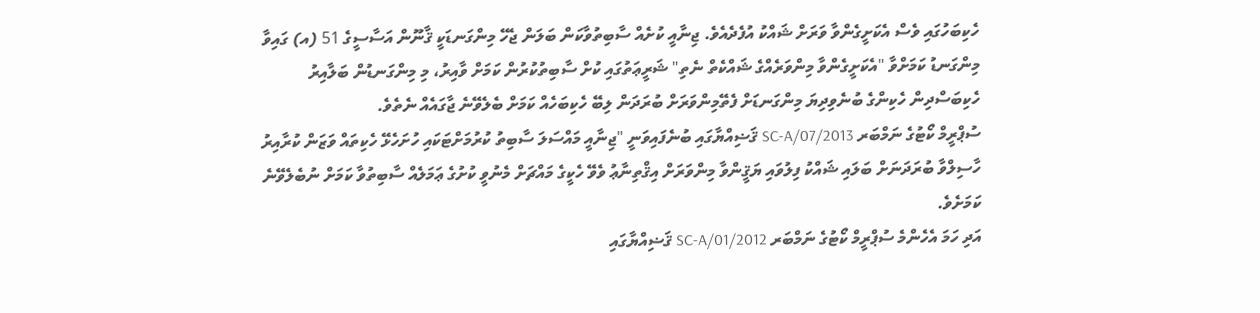ހެކިބަހުގައި ވެސް އެކަށީގެންވާ ވަރަށް ޝައްކު އުފެދެއެވެ. ޖިނާއީ ކުށެއް ސާބިތުވާކަން ބަލަން ޖެހޭ މިންގަނޑަކީ ޤާނޫން އަސާސީގެ 51 (އ) ގައިވާ މިންގަނޑު ކަމަށްވާ "އެކަށީގެންވާ މިންވަރެއްގެ ޝައްކެތް ނެތި" ޝަރީޢަތުގައި ކުށް ސާބިތުކުރުން ކަމަށް ވާއިރު، މި މިންގަނޑުން ބަލާއިރު ހެކިބަސްދިން ހެކިންގެ ބުނެވިދިޔަ މިންގަނޑަށް ފެތޭމިންވަރަށް ބުރަދަން ލިބޭ ހެކިބަހެއް ކަމަށް ބެލެވޭނެ ޖާގައެއް ނެތެވެ.
ސުޕްރީމް ކޯޓުގެ ނަމްބަރ 2013/SC-A/07 ޤަޟިއްޔާގައި ބުނެފައިވަނީ "ޖިނާއީ މައްސަލަ ސާބިތު ކުރުމަށްޓަކައި ހުށަހެޅޭ ހެކިތައް ވަޒަން ކުރާއިރު ހާސިލްވާ ބުރަދަނަށް ބަލައި ޝައްކު ފިލުވައި ޔަޤީންވާ މިންވަރަށް އިޤްތިނާޢު ވެވޭ ހެކީގެ މައްޗަށް މެނުވީ ކުށުގެ ޢަމަލެއް ސާބިތުވާ ކަމަށް ނުބެލެވޭނެ ކަމަށެވެ.
އަދި ހަމަ އެހެންމެ ސުޕްރީމް ކޯޓުގެ ނަމްބަރ 2012/SC-A/01 ޤަޟިއްޔާގައި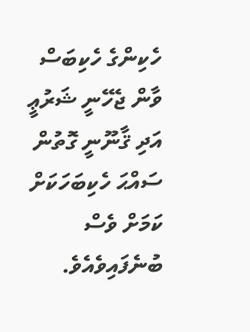ހެކިންގެ ހެކިބަސް ވާން ޖެހޭނީ ޝަރުޢީ އަދި ޤާނޫނީ ގޮތުން ސައްޙަ ހެކިބަހަކަށް ކަމަށް ވެސް ބުނެފައިވެއެވެ.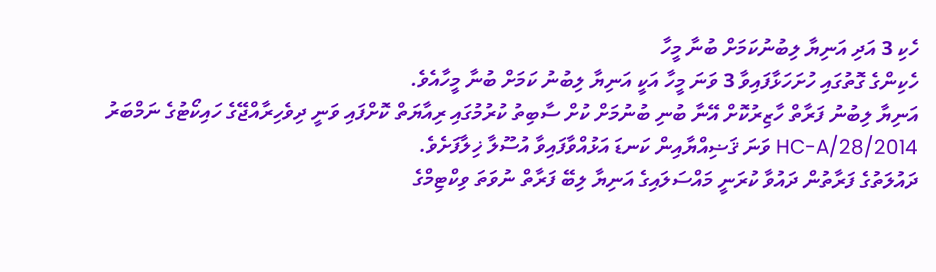ހެކި 3 އަދި އަނިޔާ ލިބުނުކަމަށް ބުނާ މީހާ
ހެކިންގެ ގޮތުގައި ހުށަހަޅާފައިވާ 3 ވަނަ މީހާ އަކީ އަނިޔާ ލިބުނު ކަމަށް ބުނާ މީހާއެވެ.
އަނިޔާ ލިބުނު ފަރާތް ހާޒިރުކޮށް އޭނާ ބުނި ބުނުމަށް ކުށް ސާބިތު ކުރުމުގައި ރިއާޔަތް ކޮށްފައި ވަނީ ދިވެހިރާއްޖޭގެ ހައިކޯޓުގެ ނަމްބަރު 2014/HC-A/28 ވަނަ ޤަޟިއްޔާއިން ކަނޑަ އަޅުއްވާފައިވާ އުސޫލާ ޚިލާފަށެވެ.
ދައުލަތުގެ ފަރާތުން ދައުވާ ކުރަނީ މައްސަލައިގެ އަނިޔާ ލިބޭ ފަރާތް ނުވަތަ ވިކްޓިމްގެ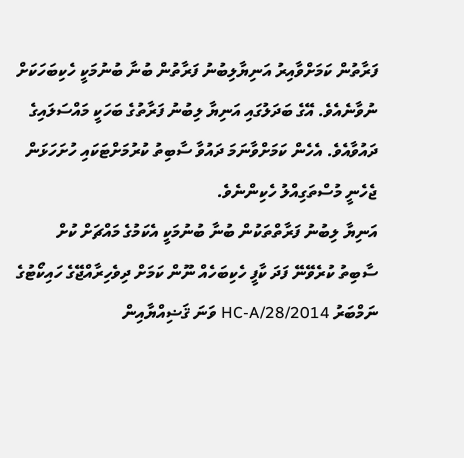ފަރާތުން ކަމަށްވާއިރު އަނިޔާލިބުނު ފަރާތުން ބުނާ ބުނުމަކީ ހެކިބަހަކަށް ނުވާނެއެވެ. އޭގެ ބަދަލުގައި އަނިޔާ ލިބުނު ފަރާތުގެ ބަހަކީ މައްސަލައިގެ ދައުވާއެވެ. އެހެން ކަމަށްވާނަމަ ދައުވާ ސާބިތު ކުރުމަށްޓަކައި ހުށަހަޅަން ޖެހެނީ މުސްތަގިއްލު ހެކިންނެވެ.
އަނިޔާ ލިބުނު ފަރާތްތަކުން ބުނާ ބުނުމަކީ އެކަމުގެ މައްޗަށް ކުށް ސާބިތު ކުރެވޭނޭ ފަދަ ކާފީ ހެކިބަހެއް ނޫން ކަމަށް ދިވެހިރާއްޖޭގެ ހައިކޯޓުގެ ނަމްބަރު 2014/HC-A/28 ވަނަ ޤަޟިއްޔާއިން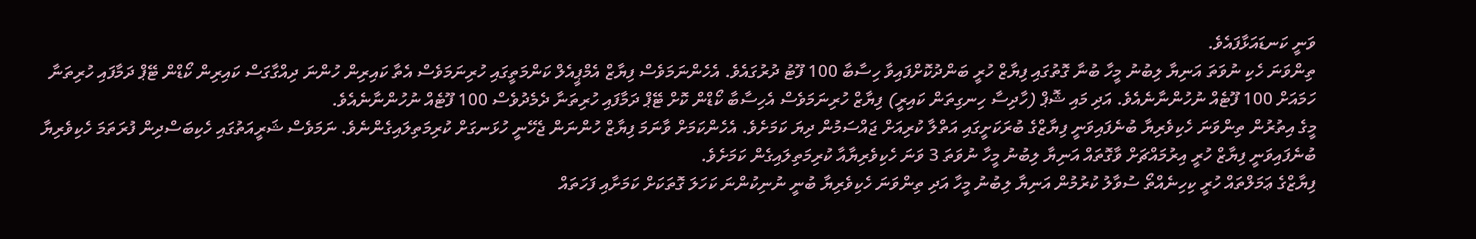ވަނީ ކަނޑައަޅާފައެވެ.
ތިންވަނަ ހެކި ނުވަތަ އަނިޔާ ލިބުނު މީހާ ބުނާ ގޮތުގައި ފިޔާޒް ހުރީ ބަންދުކޮށްފައިވާ ހިސާބާ 100 ފޫޓު ދުރުގައެވެ. އެހެންނަމަވެސް ފިޔާޒް އެމްޕީއެލް ކަންމަތީގައި ހުރިނަމަވެސް އެތާ ކައިރިން ހުންނަ ދިއްގާގަސް ކައިރިން ކޯޑްން ޓޭޕް ދަމާފައި ހުރިތަނާ ހަމައަށް 100 ފޫޓެއް ނުހުންނާނެއެވެ. އަދި މައި ޝޮޕް (ހާދިސާ ހިނގިތަން ކައިރީ) ފިޔާޒް ހުރިނަމަވެސް އެހިސާބާ ކޯޑްން ކޮށް ޓޭޕް ދަމާފައި ހުރިތަނާ ދެމެދުވެސް 100 ފޫޓެއް ނުހުންނާނެއެވެ.
މީގެ އިތުރުން ތިންވަނަ ހެކިވެރިޔާ ބުނެފައިވަނީ ފިޔާޒްގެ ބުރަކަށީގައި އަތްލާ ކުރިއަށް ޖައްސަމުން ދިޔަ ކަމަށެވެ. އެހެންކަމަށް ވާނަމަ ފިޔާޒް ހުންނަން ޖެހޭނީ ހުޅަނގަށް ކުރިމަތިލައިގެންނެވެ. ނަމަވެސް ޝަރީއަތުގައި ހެކިބަސްދިން ފުރަތަމަ ހެކިވެރިޔާ ބުނެފައިވަނީ ފިޔާޒް ހުރީ އިރުމައްޗަށް ވާގޮތައް އަނިޔާ ލިބުނު މީހާ ނުވަތަ 3 ވަނަ ހެކިވެރިޔާއާ ކުރިމަތިލައިގެން ކަމަށެވެ.
ފިޔާޒްގެ ޢަމަލްތައް ހުރީ ކިހިނެއްތޯ ސުވާލު ކުރުމުން އަނިޔާ ލިބުނު މީހާ އަދި ތިންވަނަ ހެކިވެރިޔާ ބުނީ ނުނިކުންނަ ކަހަލަ ގޮތަކަށް ކަމަށާއި ފަހަތައް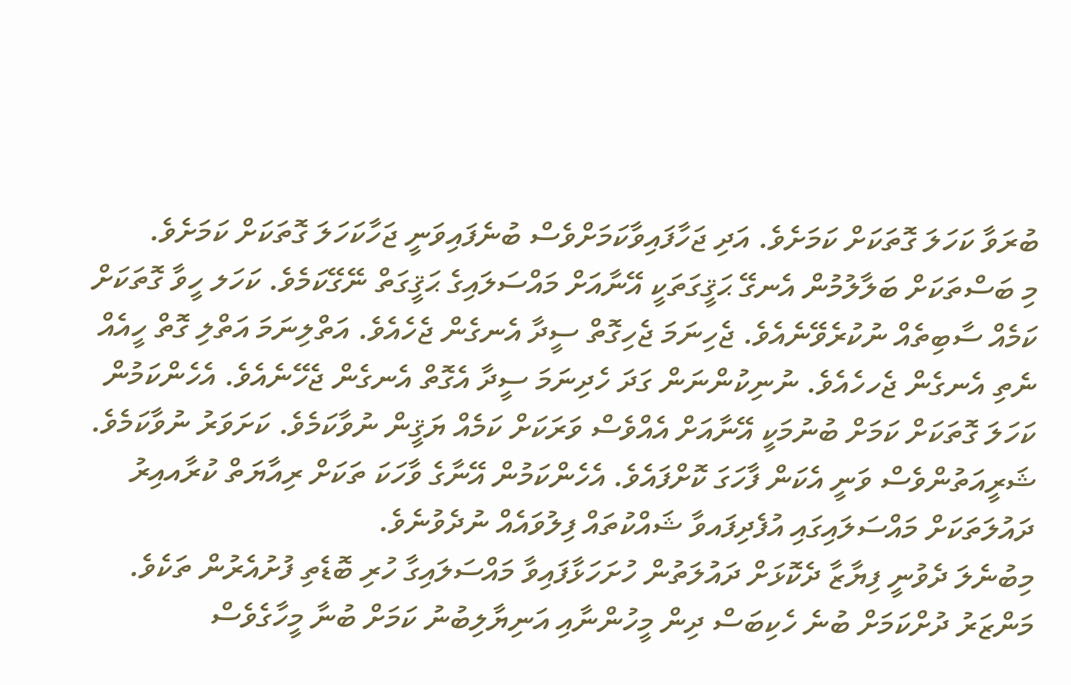ބުރަވާ ކަހަލަ ގޮތަކަށް ކަމަށެވެ. އަދި ޖަހާފައިވާކަމަށްވެސް ބުނެފައިވަނީ ޖަހާކަހަލަ ގޮތަކަށް ކަމަށެވެ.
މި ބަސްތަކަށް ބަލާލުމުން އެނގޭ ޙަޤީގަތަކީ އޭނާއަށް މައްސަލައިގެ ޙަޤީގަތް ނޭގޭކަމެވެ. ކަހަލ ހީވާ ގޮތަކަށް ކަމެއް ސާބިތެއް ނުކުރެވޭނެއެވެ. ޖެހިނަމަ ޖެހިގޮތް ސީދާ އެނގެން ޖެހެއެވެ. އަތްލިނަމަ އަތްލި ގޮތް ހީއެއް ނެތި އެނގެން ޖެހހެއެވެ. ނުނިކުންނަން ގަދަ ހެދިނަމަ ސީދާ އެގޮތް އެނގެން ޖެހޭނެއެވެ. އެހެންކަމުން ކަހަލަ ގޮތަކަށް ކަމަށް ބުނުމަކީ އޭނާއަށް އެއްވެސް ވަރަކަށް ކަމެއް ޔަޤީން ނުވާކަމެވެ. ކަށަވަރު ނުވާކަމެވެ. ޝަރީއަތުންވެސް ވަނީ އެކަން ފާހަގަ ކޮށްފައެވެ. އެހެންކަމުން އޭނާގެ ވާހަކަ ތަކަށް ރިއާޔަތް ކުރާއއިރު ދައުލަތަކަށް މައްސަލައިގައި އުފެދިފައވާ ޝައްކުތައް ފިލުވައެއް ނުދެވުނެވެ.
މިބުނެލަ ދެވުނީ ފިޔާޒާ ދެކޮޅަށް ދައުލަތުން ހުށަހަޅާފައިވާ މައްސަލައިގާ ހުރި ބޮޑެތި ފުށުއެރުން ތަކެވެ. މަންޒަރު ދުށްކަމަށް ބުނެ ހެކިބަސް ދިން މީހުންނާއި އަނިޔާލިބުނު ކަމަށް ބުނާ މީހާގެވެސް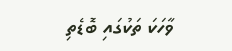ވާހަކަ ތަކުގައި ބޮޑެތި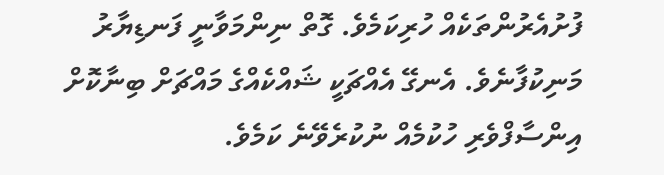ފުށުއެރުންތަކެއް ހުރިކަމެވެ. ގޮތް ނިންމަވާނީ ފަނޑިޔާރު މަނިކުފާނެވެ. އެނގޭ އެއްޗަކީ ޝައްކެއްގެ މައްޗަށް ބިނާކޮށް އިންސާފްވެރި ހުކުމެއް ނުކުރެވޭނެ ކަމެވެ.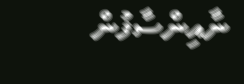ނާއިންސާފުން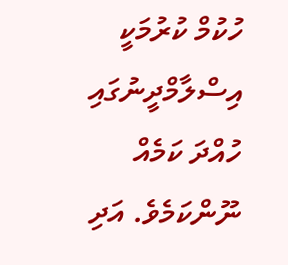ހުކުމް ކުރުމަކީ އިސްލާމްދީނުގައި ހުއްދަ ކަމެއް ނޫންކަމެވެ. އަދި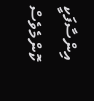އިންސާފަކީ ކޮންމެވެސް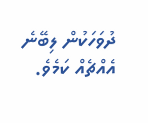ދުވަހަކުން ލިބޭނެ އެއްޗެއް ކަމެވެ.